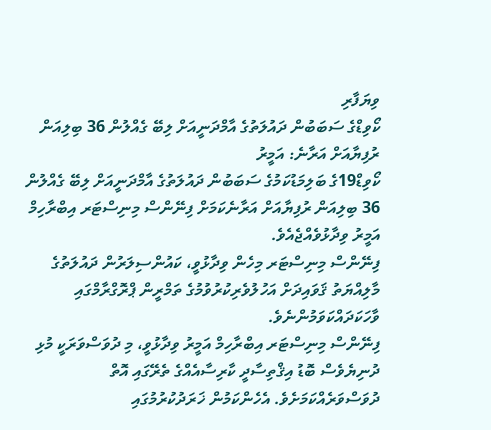ވިޔަފާރި
ކޯވިޑްގެ ސަބަބުން ދައުލަތުގެ އާމްދަނީއަށް ލިބޭ ގެއްލުން 36 ބިލިއަން ރުފިޔާއަށް އަރާނެ: އަމީރު
ކޯވިޑް19ގެ ބަލިމަޑުކަމުގެ ސަބަބުން ދައުލަތުގެ އާމްދަނީއަށް ލިބޭ ގެއްލުން 36 ބިލިއަން ރުފިޔާއަށް އަރާނެކަމަށް ފިނޭންސް މިނިސްޓަރ އިބްރާހިމް އަމީރު ވިދާޅުވެއްޖެއެވެ.
ފިނޭންސް މިނިސްޓަރ މިހެން ވިދާޅުވީ، ކައުންސިލަރުން ދައުލަތުގެ މާލިއްޔަތު ޤަވައިދަށް އަހުލުވެރިކުރުވުމުގެ ތަމްރީން ޕްރޮގްރާމްގައި ވާހަކަދައްކަވަމުންނެވެ.
ފިނޭންސް މިނިސްޓަރ އިބްރާހިމް އަމީރު ވިދާޅުވީ، މި ދުވަސްވަރަކީ މުޅި ދުނިޔެވެސް ބޮޑު އިޤްތިސާދީ ކާރިސާއެއްގެ ތެރޭގައި އޮތް ދުވަސްވަރެއްކަމަށެވެ. އެހެންކަމުން ޚަރަދުކުރުމުގައި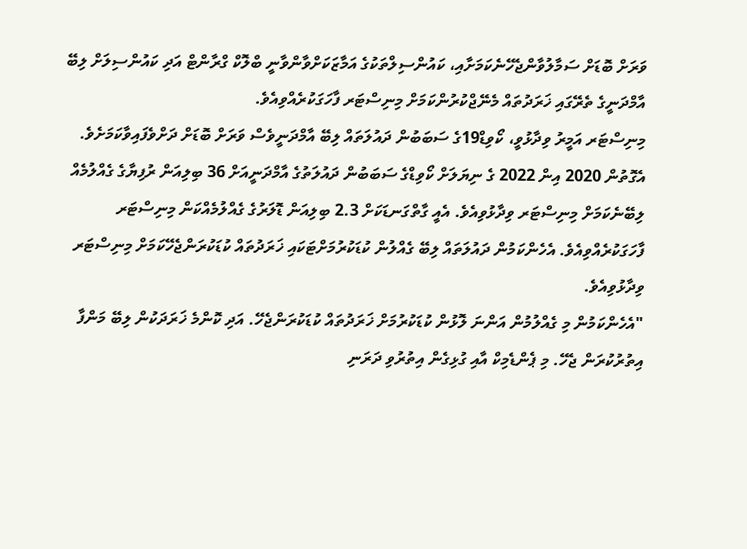ވަރަށް ބޮޑަށް ސަމާލުވާންޖެހޭނެކަމަށާއި، ކައުންސިލްތަކުގެ އަމާޒަކަށްވާންވާނީ ބްލޮކް ގްރާންޓް އަދި ކައުންސިލަށް ލިބޭ އާމްދަނީގެ ތެރޭގައި ޚަރަދުތައް މެނޭޖްކުރުންކަމަށް މިނިސްޓަރ ފާހަގަކުރެއްވިއެވެ.
މިނިސްޓަރ އަމީރު ވިދާޅުވީ، ކޯވިޑް19ގެ ސަބަބުން ދައުލަތައް ލިބޭ އާމްދަނީވެސް ވަރަށް ބޮޑަށް ދަށްވެފައިވާކަމަށެވެ. އެގޮތުން 2020 އިން 2022 ގެ ނިޔަލަށް ކޯވިޑްގެ ސަބަބުން ދައުލަތުގެ އާމްދަނީއަށް 36 ބިލިއަން ރުފިޔާގެ ގެއްލުމެއް ލިބޭނެކަމަށް މިނިސްޓަރ ވިދާޅުވިއެވެ. އެއީ ގާތްގަނޑަކަށް 2.3 ބިލިއަން ޑޮލަރުގެ ގެއްލުމެއްކަން މިނިސްޓަރ ފާހަގަކުރެއްވިއެވެ. އެހެންކަމުން ދައުލަތައް ލިބޭ ގެއްލުން ކުޑަކުރުމަށްޓަކައި ޚަރަދުތައް ކުޑަކުރަންޖެހޭކަމަށް މިނިސްޓަރ ވިދާޅުވިއެވެ.
"އެހެންކަމުން މި ގެއްލުމުން އަންނަ ލޮޅުން ކުޑަކުރުމަށް ޚަރަދުތައް ކުޑަކުރަންޖެހޭ. އަދި ކޮންމެ ޚަރަދަކުން ލިބޭ މަންފާ އިތުރުކުރަން ޖެހޭ. މި ޕެންޑެމިކް އާއި ގުޅިގެން އިތުރުވި ދަރަނި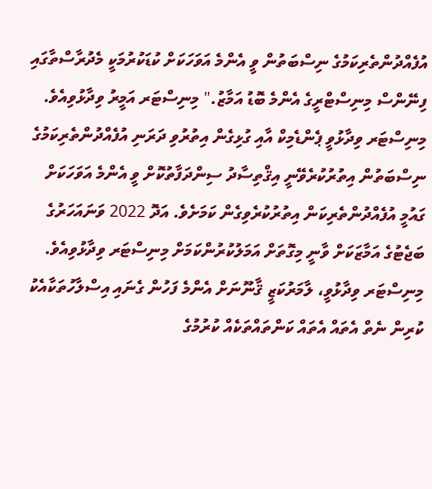އުފެއްދުންތެރިކަމުގެ ނިސްބަތުން ވީ އެންމެ އަވަހަކަށް ކުޑަކުރުމަކީ މެދުރާސްތާގައި ފިނޭންސް މިނިސްޓްރީގެ އެންމެ ބޮޑު އަމާޒު." މިނިސްޓަރ އަމީރު ވިދާޅުވިއެވެ.
މިނިސްޓަރ ވިދާޅުވީ ޕެންޑެމިކް އާއި ގުޅިގެން އިތުރުވި ދަރަނި އުފެއްދުންތެރިކަމުގެ ނިސްބަތުން އިތުރުކުރެވޭނީ އިޤްތިސާދު ސިންދަފާތުކޮށް ވީ އެންމެ އަވަހަކަށް ގައުމީ އުފެއްދުންތެރިކަން އިތުރުކުރެވިގެން ކަމަށެވެ. އަދޮ 2022 ވަނައަހަރުގެ ބަޖެޓުގެ އަމާޒަކަށް ވާނީ މިގޮތަށް އަމަލުކުރުންކަމަށް މިނިސްޓަރ ވިދާޅުވިއެވެ.
މިނިސްޓަރ ވިދާޅުވީ، ލާމަރުކަޒީ ޤާނޫނަށް އެންމެ ފަހުން ގެނައި އިސްލާހުތަކާއެކު ކުރިން ނެތް އެތައް އެތައް ކަންތައްތަކެއް ކުރުމުގެ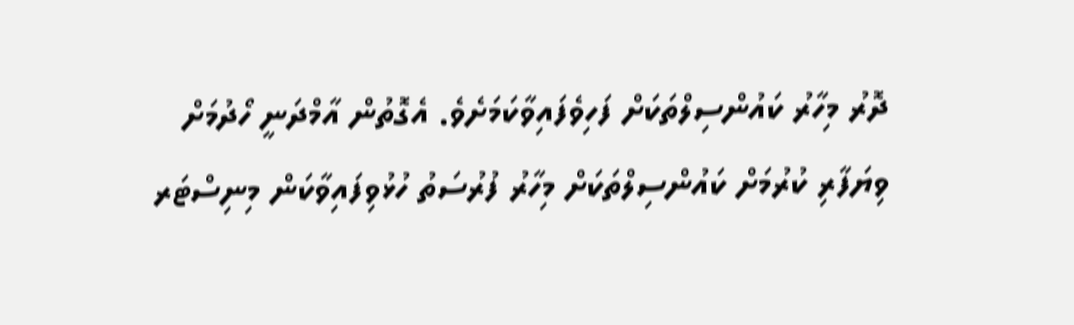ދޮރު މިހާރު ކައުންސިލްތަކަށް ފަހިވެފައިވާކަމަށެވެ. އެގޮތުން އާމްދަނީ ހޯދުމަށް ވިޔަފާރި ކުރުމަށް ކައުންސިލްތަކަށް މިހާރު ފުރުސަތު ހުޅުވިފައިވާކަން މިނިސްޓަރ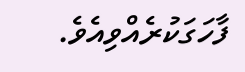ފާހަގަކުރެއްވިއެވެ.